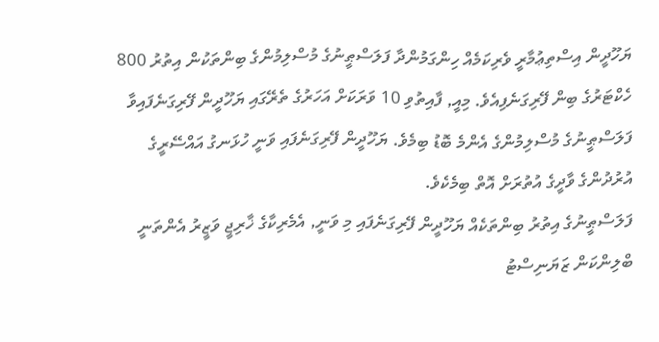ޔަހޫދީން އިސްތިޢުމާރީ ވެރިކަމެއް ހިންގަމުންދާ ފަލަސްޠީނުގެ މުސްލިމުންގެ ބިންތަކުން އިތުރު 800 ހެކްޓަރުގެ ބިން ފޭރިގަނެފިއެވެ. މިއީ, ފާއިތުވި 10 ވަރަކަށް އަހަރުގެ ތެރޭގައި ޔަހޫދީން ފޭރިގަނެފައިވާ ފަލަސްޠީނުގެ މުސްލިމުންގެ އެންމެ ބޮޑު ބިމެވެ. ޔަހޫދީން ފޭރިގަނެފައި ވަނީ ހުޅަނގު އައްސޭރީގެ އުރުދުންގެ ވާދީގެ އުތުރަށް އޮތް ބިމެކެވެ.
ފަލަސްޠީނުގެ އިތުރު ބިންތަކެއް ޔަހޫދީން ފޭރިގަނެފައި މި ވަނީ, އެމެރިކާގެ ޚާރިޖީ ވަޒީރު އެންތަނީ ބްލިންކަން ޒަޔަނިސްޓު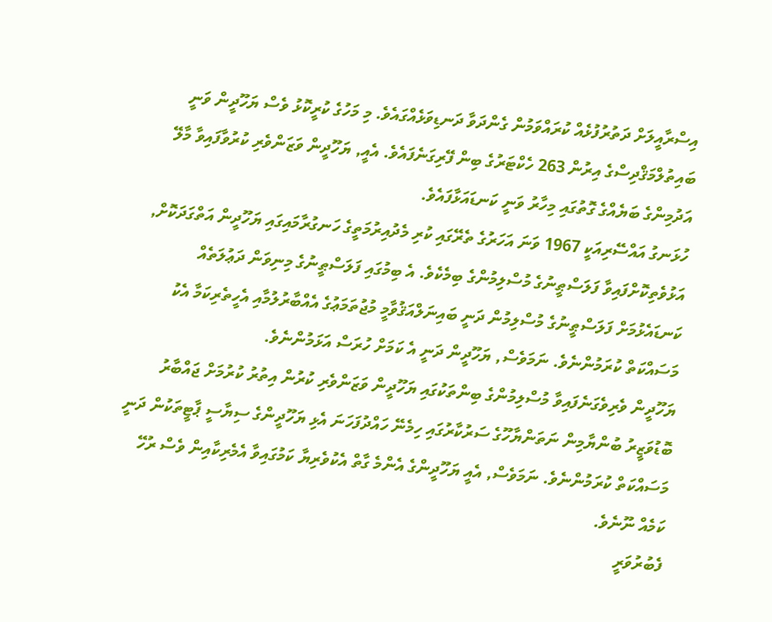އިސްރާއީލަށް ދަތުރުފުޅެއް ކުރައްވަމުން ގެންދަވާ ދަނޑިވަޅެއްގައެވެ. މި މަހުގެ ކުރީކޮޅު ވެސް ޔަހޫދީން ވަނީ ބައިތުލްމަޤްދިސްގެ އިރުން 263 ހެކްޓަރުގެ ބިން ފޭރިގަނެފައެވެ. އެއީ, ޔަހޫދީން ވަޒަންވެރި ކުރުވާފައިވާ މާލޭ އަދުމިންގެ ބަޔެއްގެ ގޮތުގައި މިހާރު ވަނީ ކަނޑައަޅާފައެވެ.
ހުޅަނގު އައްސޭރިއަކީ 1967 ވަނަ އަހަރުގެ ތެރޭގައި ކުރި މެދުއިރުމަތީގެ ހަނގުރާމައިގައި ޔަހޫދީން އަތްގަދަކޮށް, އަޅުވެތިކޮށްފައިވާ ފަލަސްޠީނުގެ މުސްލިމުންގެ ބިމެކެވެ. އެ ބިމުގައި ފަލަސްޠީނުގެ މިނިވަން ދަޢުލަތެއް ކަނޑައެޅުމަށް ފަލަސްޠީނުގެ މުސްލިމުން ދަނީ ބައިނަލްއަޤުވާމީ މުޖުތަމަޢުގެ އެއްބާރުލުމާއި އެހީތެރިކަމާ އެކު މަސައްކަތް ކުރަމުންނެވެ. ނަމަވެސް, ޔަހޫދީން ދަނީ އެ ކަމަށް ހުރަސް އަޅަމުންނެވެ.
ޔަހޫދީން ވެރިވެގަނެފައިވާ މުސްލިމުންގެ ބިންތަކުގައި ޔަހޫދީން ވަޒަންވެރި ކުރުން އިތުރު ކުރުމަށް ޖައްބާރު ބޮޑުވަޒީރު ބުންޔާމިން ނަތަންޔާހޫގެ ސަރުކާރުގައި ހިމެނޭ ހައްދުފަހަނަ އެޅި ޔަހޫދީންގެ ސިޔާސީ ޕާޓީތަކުން ދަނީ މަސައްކަތް ކުރަމުންނެވެ. ނަމަވެސް, އެއީ ޔަހޫދީންގެ އެންމެ ގާތް އެކުވެރިޔާ ކަމުގައިވާ އެމެރިކާއިން ވެސް ރުހޭ ކަމެއް ނޫނެވެ.
ފެބުރުވަރީ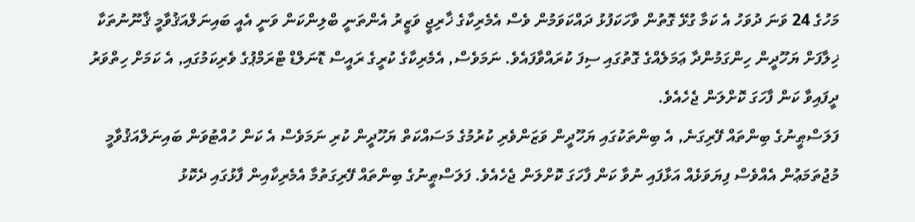މަހުގެ 24 ވަނަ ދުވަހު އެ ކަމާ ގުޅޭ ގޮތުން ވާހަކަފުޅު ދައްކަވަމުން ވެސް އެމެރިކާގެ ޚާރިޖީ ވަޒީރު އެންތަނީ ބްލިންކަން ވަނީ އެއީ ބައިނަލްއަޤުވާމީ ޤާނޫނުތަކާ ޚިލާފަށް ޔަހޫދީން ހިންގަމުންދާ ޢަމަލެއްގެ ގޮތުގައި ސިފަ ކުރައްވާފައެވެ. ނަމަވެސް, އެމެރިކާގެ ކުރީގެ ރައީސް ޑޮނަލްޑް ޓްރަމްޕުގެ ވެރިކަމުގައި, އެ ކަމަށް ހިތްވަރު ދީފައިވާ ކަން ފާހަގަ ކޮށްލަން ޖެހެއެވެ.
ފަލަސްޠީނުގެ ބިންތައް ފޭރިގަނެ, އެ ބިންތަކުގައި ޔަހޫދީން ވަޒަންވެރި ކުރުމުގެ މަސައްކަތް ޔަހޫދީން ކުރި ނަމަވެސް އެ ކަން ހުއްޓުވަން ބައިނަލްއަޤުވާމީ މުޖުތަމަޢުން އެއްވެސް ފިޔަވަޅެއް އަޅާފައި ނުވާ ކަން ފާހަގަ ކޮށްލަން ޖެހެއެވެ. ފަލަސްޠީނުގެ ބިންތައް ފޭރިގަތުމާ އެމެރިކާއިން ފާޅުގައި ދެކޮޅު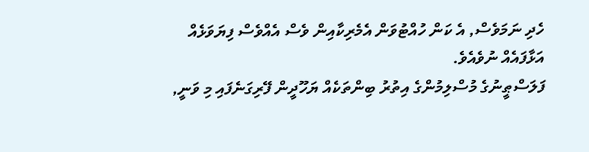ހެދި ނަމަވެސް, އެ ކަން ހުއްޓުވަން އެމެރިކާއިން ވެސް އެއްވެސް ފިޔަވަޅެއް އަޅާފައެއް ނުވެއެވެ.
ފަލަސްޠީނުގެ މުސްލިމުންގެ އިތުރު ބިންތަކެއް ޔަހޫދީން ފޭރިގަނެފައި މި ވަނީ,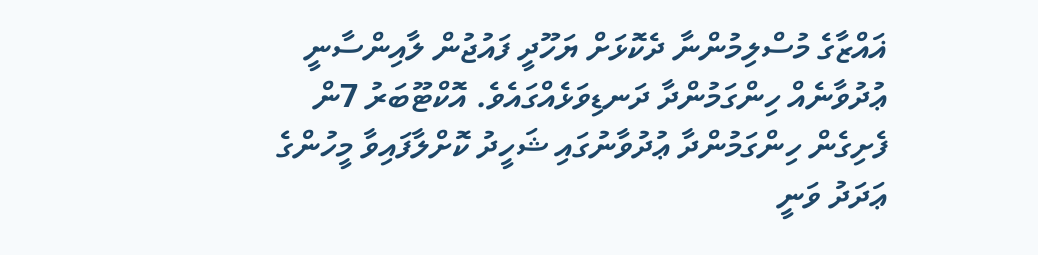ޣައްޒާގެ މުސްލިމުންނާ ދެކޮޅަށް ޔަހޫދީ ފައުޖުން ލާއިންސާނީ ޢުދުވާނެއް ހިންގަމުންދާ ދަނޑިވަޅެއްގައެވެ. އޮކްޓޫބަރު 7ން ފެށިގެން ހިންގަމުންދާ ޢުދުވާނުގައި ޝަހީދު ކޮށްލާފައިވާ މީހުންގެ ޢަދަދު ވަނީ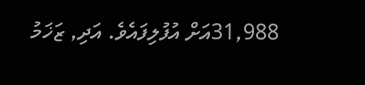31,988އަށް އުފުލިފައެވެ. އަދި, ޒަޚަމު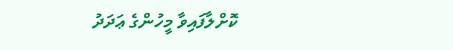ކޮށްލާފައިވާ މީހުންގެ ޢަދަދު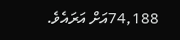74,188އަށް އަރައެވެ.